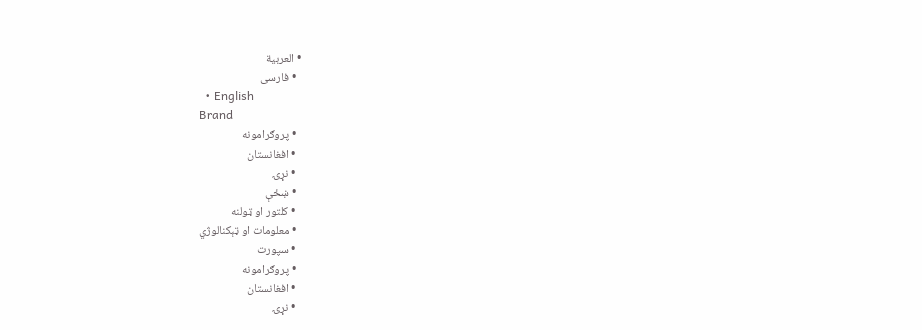• العربية
  • فارسی
  • English
Brand
  • پروګرامونه
  • افغانستان
  • نړۍ
  • ښځې
  • کلتور او ټولنه
  • معلومات او ټېکنالوژي
  • سپورت
  • پروګرامونه
  • افغانستان
  • نړۍ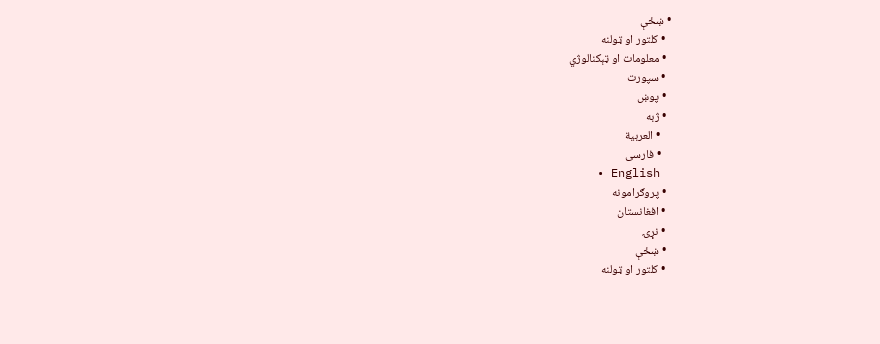• ښځې
  • کلتور او ټولنه
  • معلومات او ټېکنالوژي
  • سپورت
  • پوښ
  • ژبه
    • العربية
    • فارسی
    • English
  • پروګرامونه
  • افغانستان
  • نړۍ
  • ښځې
  • کلتور او ټولنه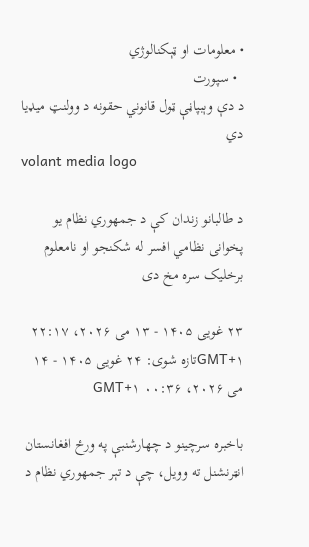• معلومات او ټېکنالوژي
  • سپورت
د دې وېبپاڼې ټول قانوني حقونه د وولنټ میډیا دي
volant media logo

د طالبانو زندان کې د جمهوري نظام یو پخوانی نظامي افسر له شکنجو او نامعلوم برخلیک سره مخ دی

۲۳ غویی ۱۴۰۵ - ۱۳ می ۲۰۲۶، ۲۲:۱۷ GMT+۱تازه شوی: ۲۴ غویی ۱۴۰۵ - ۱۴ می ۲۰۲۶، ۰۰:۳۶ GMT+۱

باخبره سرچینو د چهارشنبې په ورځ افغانستان انټرنشنل ته وویل، چې د تېر جمهوري نظام د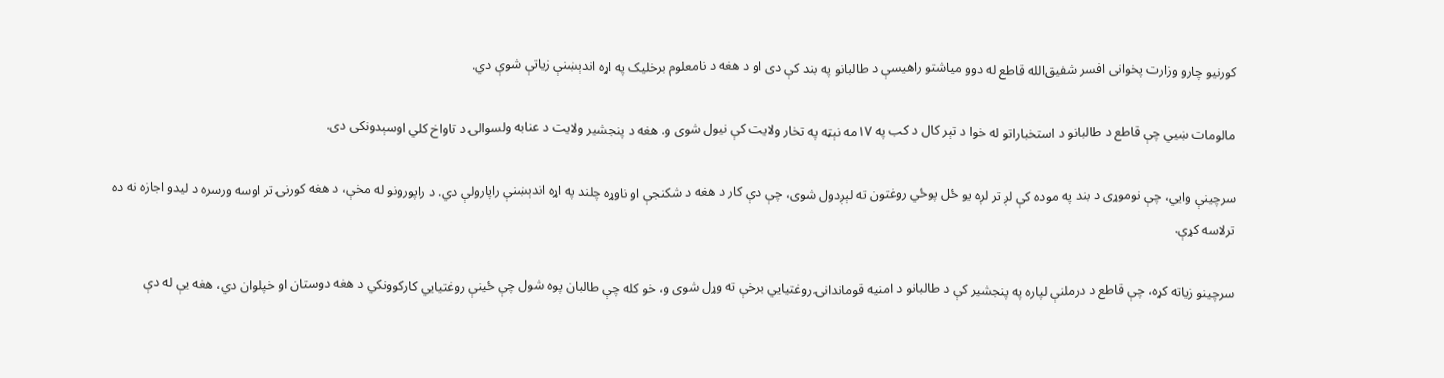کورنیو چارو وزارت پخوانی افسر شفیق‌الله قاطع له دوو میاشتو راهیسې د طالبانو په بند کې دی او د هغه د نامعلوم برخلیک په اړه اندېښنې زیاتې شوې دي.

مالومات ښیي چې قاطع د طالبانو د استخباراتو له خوا د تېر کال د کب په ۱۷مه نېټه په تخار ولایت کې نیول شوی و. هغه د پنجشیر ولایت د عنابه ولسوالۍ د تاواخ کلي اوسېدونکی دی.

سرچینې وایي، چې نوموړی د بند په موده کې لږ تر لږه یو ځل پوځي روغتون ته لېږدول شوی، چې دې کار د هغه د شکنجې او ناوړه چلند په اړه اندېښنې راپارولې دي. د راپورونو له مخې، د هغه کورنۍ تر اوسه ورسره د لیدو اجازه نه ده ترلاسه کړې.

سرچینو زیاته کړه، چې قاطع د درملنې لپاره په پنجشیر کې د طالبانو د امنیه قوماندانۍ روغتیایي برخې ته وړل شوی و، خو کله چې طالبان پوه شول چې ځینې روغتیایي کارکوونکي د هغه دوستان او خپلوان دي، هغه یې له دې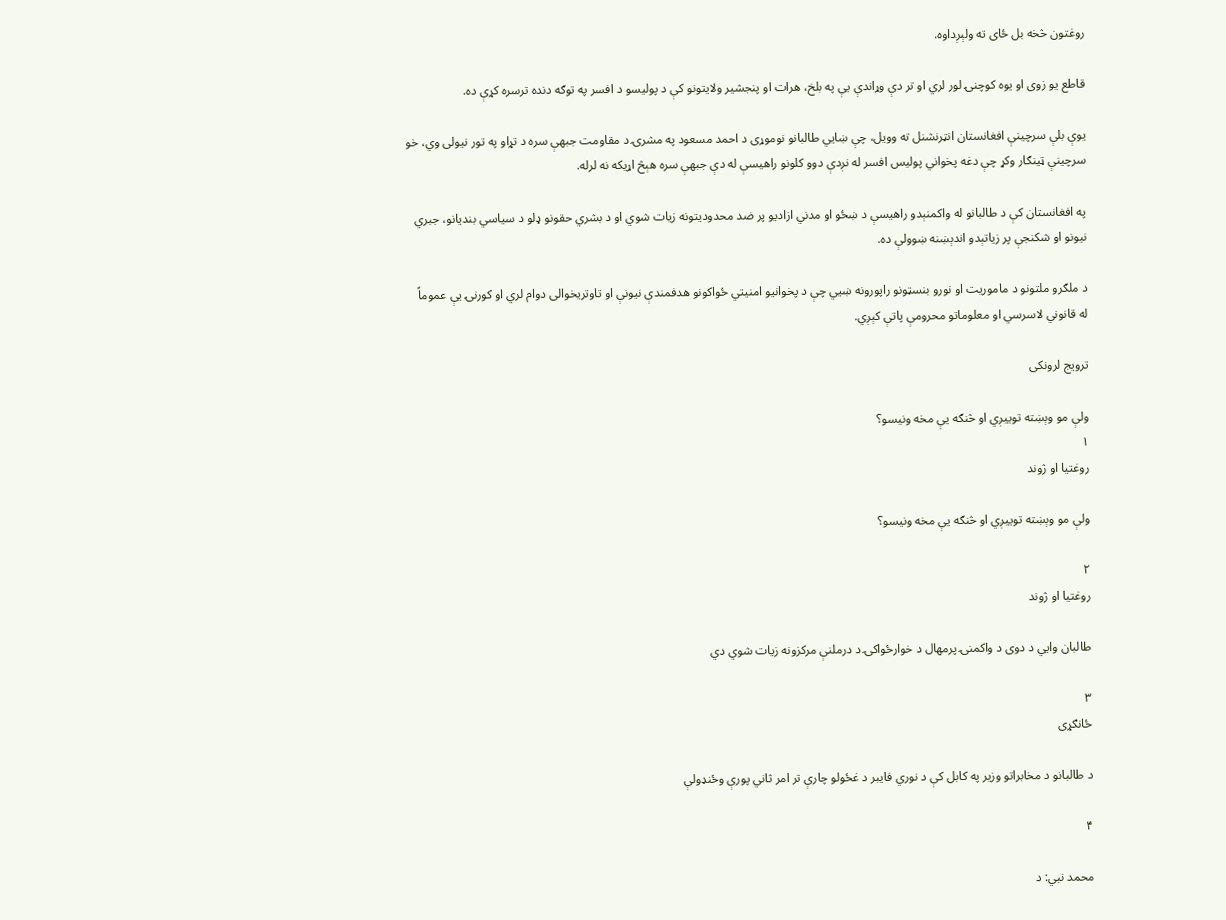روغتون څخه بل ځای ته ولېږداوه.

قاطع یو زوی او یوه کوچنۍ لور لري او تر دې وړاندې یې په بلخ، هرات او پنجشیر ولایتونو کې د پولیسو د افسر په توګه دنده ترسره کړې ده.

یوې بلې سرچینې افغانستان انټرنشنل ته وویل، چې ښایي طالبانو نوموړی د احمد مسعود په مشرۍ د مقاومت جبهې سره د تړاو په تور نیولی وي، خو سرچینې ټینګار وکړ چې دغه پخواني پولیس افسر له نږدې دوو کلونو راهیسې له دې جبهې سره هېڅ اړیکه نه لرله.

په افغانستان کې د طالبانو له واکمنېدو راهیسې د ښځو او مدني ازادیو پر ضد محدودیتونه زیات شوي او د بشري حقونو ډلو د سیاسي بنديانو، جبري نیونو او شکنجې پر زیاتېدو اندېښنه ښوولې ده.

د ملګرو ملتونو د ماموریت او نورو بنسټونو راپورونه ښيي چې د پخوانیو امنیتي ځواکونو هدفمندې نیونې او تاوتریخوالی دوام لري او کورنۍ یې عموماً له قانوني لاسرسي او معلوماتو محرومې پاتې کېږي.

ترویج لرونکی

ولې مو وېښته توییږي او څنګه یې مخه ونیسو؟
۱
روغتیا او ژوند

ولې مو وېښته توییږي او څنګه یې مخه ونیسو؟

۲
روغتیا او ژوند

طالبان وایي د دوی د واکمنۍ پرمهال د خوارځواکۍ د درملنې مرکزونه زیات شوي دي

۳
ځانګړی

د طالبانو د مخابراتو وزیر په کابل کې د نوري فایبر د غځولو چارې تر امر ثاني پورې وځنډولې

۴

محمد نبي: د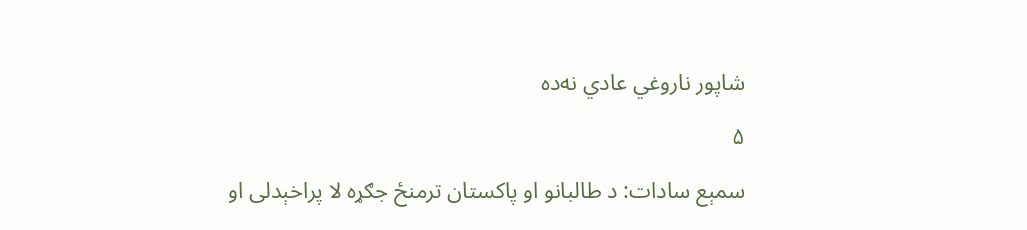شاپور ناروغي عادي نه‌ده

۵

سمېع سادات: د طالبانو او پاکستان ترمنځ جګړه لا پراخېدلی او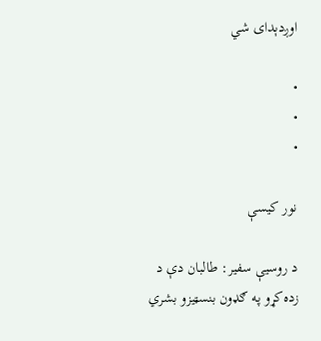اوږدېدای شي

•
•
•

نور کیسې

د روسیې سفیر: طالبان دې د زده‌کړو په ګډون بنسټیزو بشري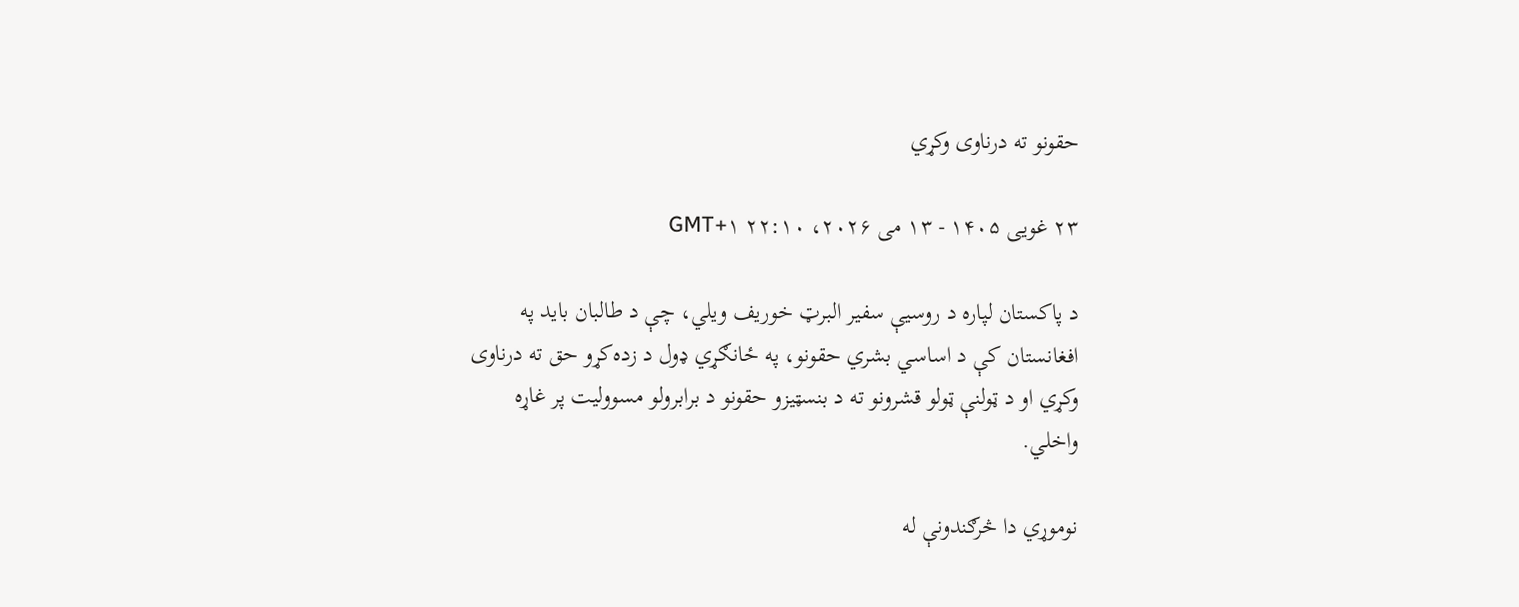حقونو ته درناوی وکړي

۲۳ غویی ۱۴۰۵ - ۱۳ می ۲۰۲۶، ۲۲:۱۰ GMT+۱

د پاکستان لپاره د روسیې سفیر البرټ خوریف ویلي، چې د طالبان باید په افغانستان کې د اساسي بشري حقونو، په ځانګړي ډول د زده‌کړو حق ته درناوی وکړي او د ټولنې ټولو قشرونو ته د بنسټیزو حقونو د برابرولو مسوولیت پر غاړه واخلي.

نوموړي دا څرګندونې له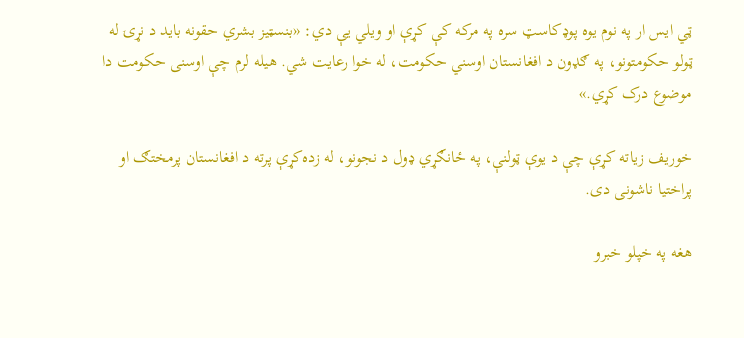ټي ‌ايس ار په نوم یوه پوډکاسټ سره په مرکه کې کړې او ویلي یې دي: «بنسټیز بشري حقونه باید د نړۍ له ټولو حکومتونو، په ګډون د افغانستان اوسني حکومت، له خوا رعایت شي. هیله لرم چې اوسنی حکومت دا موضوع درک کړي.»

خوریف زیاته کړې چې د یوې ټولنې، په ځانګړي ډول د نجونو، له زده‌کړې پرته د افغانستان پرمختګ او پراختیا ناشونی دی.

هغه په خپلو خبرو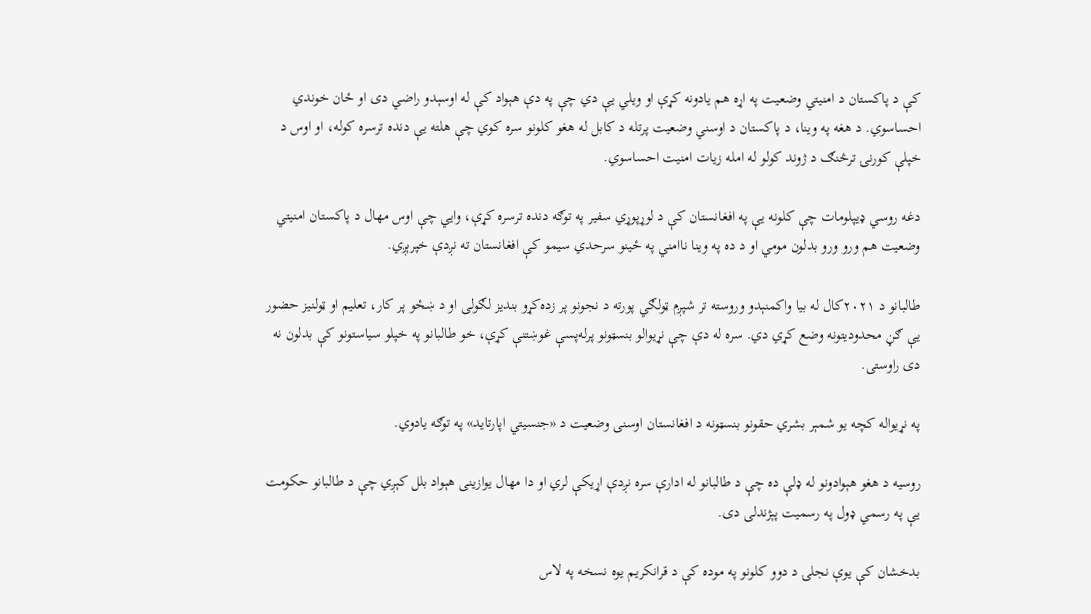کې د پاکستان د امنیتي وضعیت په اړه هم یادونه کړې او ویلي یې دي چې په دې هېواد کې له اوسېدو راضي دی او ځان خوندي احساسوي. د هغه په وینا، د پاکستان د اوسني وضعیت پرتله د کابل له هغو کلونو سره کوي چې هلته یې دنده ترسره کوله، او اوس د خپلې کورنۍ ترڅنګ د ژوند کولو له امله زیات امنیت احساسوي.

دغه روسي ډیپلومات چې کلونه یې په افغانستان کې د لوړپوړي سفیر په توګه دنده ترسره کړې، وایي چې اوس مهال د پاکستان امنیتي وضعیت هم ورو ورو بدلون مومي او د ده په وینا ناامني په ځینو سرحدي سیمو کې افغانستان ته نږدې خپرېږي.

طالبانو د ۲۰۲۱کال له بیا واکمنېدو وروسته تر شپږم ټولګي پورته د نجونو پر زده‌کړو بندیز لګولی او د ښځو پر کار، تعلیم او ټولنیز حضور یې ګڼ محدودیتونه وضع کړي دي. سره له دې چې نړیوالو بنسټونو پرله‌پسې غوښتنې کړې، خو طالبانو په خپلو سیاستونو کې بدلون نه دی راوستی.

په نړیواله کچه یو شمېر بشري حقونو بنسټونه د افغانستان اوسنی وضعیت د «جنسیتي اپارتاید» په توګه یادوي.

روسیه د هغو هېوادونو له ډلې ده چې د طالبانو له ادارې سره نږدې اړیکې لري او دا مهال یوازینی هېواد بلل کېږي چې د طالبانو حکومت یې په رسمي ډول په رسمیت پېژندلی دی.

بدخشان کې یوې نجلۍ د دوو کلونو په موده کې د قرانکریم یوه نسخه په لاس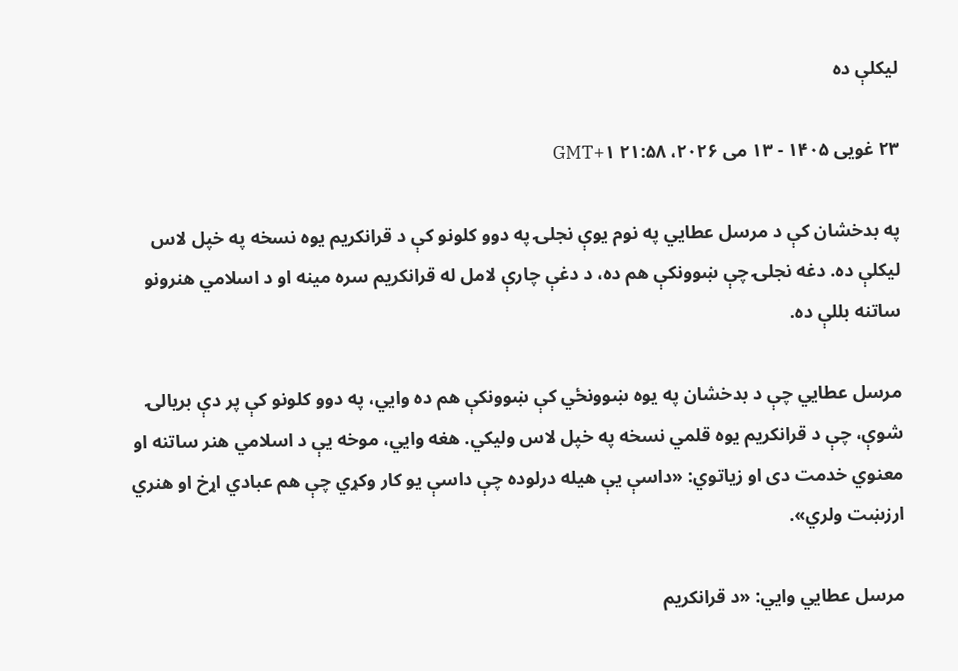لیکلې ده

۲۳ غویی ۱۴۰۵ - ۱۳ می ۲۰۲۶، ۲۱:۵۸ GMT+۱

په بدخشان کې د مرسل عطايي په نوم یوې نجلۍ په دوو کلونو کې د قرانکریم یوه نسخه په خپل لاس لیکلې ده. دغه نجلۍ چې ښوونکې هم ده، د دغې چارې لامل له قرانکریم سره مینه او د اسلامي هنرونو ساتنه بللې ده.

مرسل عطايي چې د بدخشان په یوه ښوونځي کې ښوونکې هم ده وايي، په دوو کلونو کې پر دې بریالۍ شوې، چې د قرانکریم یوه قلمي نسخه په خپل لاس ولیکي. هغه وايي، موخه یې د اسلامي هنر ساتنه او معنوي خدمت دی او زیاتوي: «داسې یې هیله درلوده چې داسې یو کار وکړي چې هم عبادي اړخ او هنري ارزښت ولري».

مرسل عطايي وایي: «د قرانکریم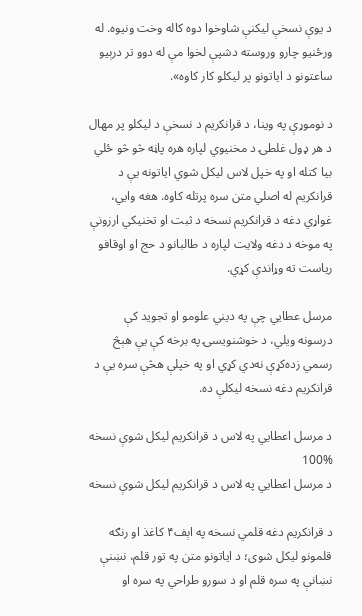د یوې نسخې لیکنې شاوخوا دوه کاله وخت ونیوه. له ورځنیو چارو وروسته دشپې لخوا مې له دوو تر درېیو ساعتونو د ایاتونو پر لیکلو کار کاوه».

د نوموړې په وینا، د قرانکریم د نسخې د لیکلو پر مهال د هر ډول غلطۍ د مخنیوي لپاره هره پاڼه څو څو ځلي بیا کتله او په خپل لاس لیکل شوي ایاتونه یې د قرانکریم له اصلي متن سره پرتله کاوه. هغه وايي، غواړي دغه د قرانکریم نسخه د ثبت او تخنیکي ارزونې په موخه د دغه ولایت لپاره د طالبانو د حج او اوقافو ریاست ته وړاندې کړي.

مرسل عطايي چې په دیني علومو او تجوید کې درسونه ویلي، د خوشنویسۍ په برخه کې یې هېڅ رسمي زده‌کړې نه‌دي کړي او په خپلې هڅې سره یې د قرانکریم دغه نسخه لیکلې ده.

د مرسل اعطايي په لاس د قرانکریم لیکل شوې نسخه
100%
د مرسل اعطايي په لاس د قرانکریم لیکل شوې نسخه

د قرانکریم دغه قلمي نسخه په اېف۴ کاغذ او رنګه قلمونو لیکل شوی؛ د ایاتونو متن په تور قلم، نښنې نښانې په سره قلم او د سورو طراحي په سره او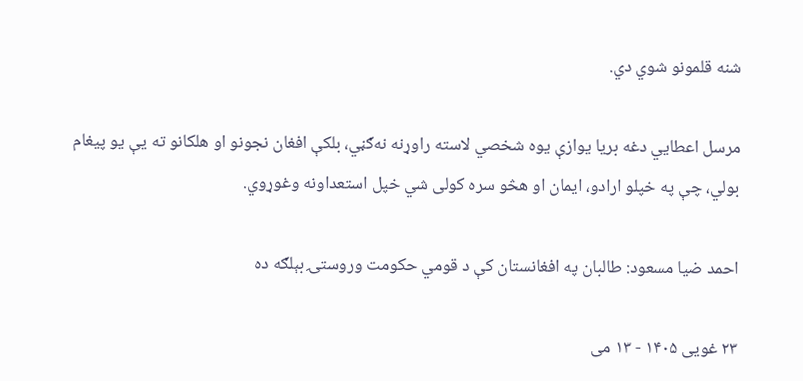شنه قلمونو شوي دي.

مرسل اعطايي دغه بریا یوازې یوه شخصي لاسته راوړنه نه‌ګڼي، بلکې افغان نجونو او هلکانو ته یې یو پیغام بولي، چې په خپلو ارادو، ایمان او هڅو سره کولی شي خپل استعداونه وغوړوي.

احمد ضیا مسعود: طالبان په افغانستان کې د قومي حکومت وروستۍ بېلګه ده

۲۳ غویی ۱۴۰۵ - ۱۳ می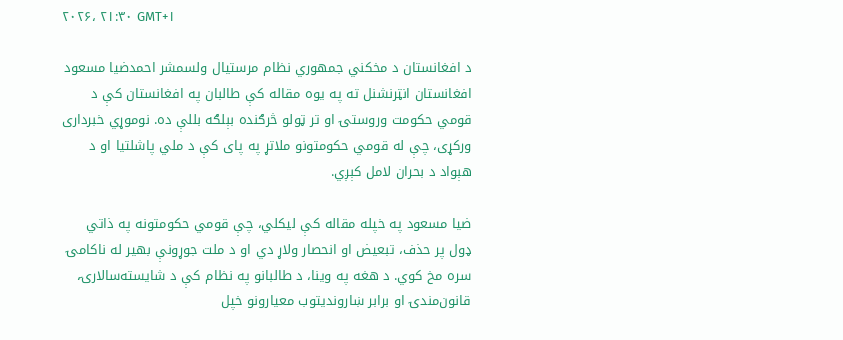۲۰۲۶، ۲۱:۳۰ GMT+۱

د افغانستان د مخکني جمهوري نظام مرستیال ولسمشر احمدضیا مسعود افغانستان انټرنشنل ته په یوه مقاله کې طالبان په افغانستان کې د قومي حکومت وروستۍ او تر ټولو څرګنده بېلګه بللې ده. نوموړي خبرداری ورکړی، چې له قومي حکومتونو ملاتړ په پای کې د ملي پاشلتیا او د هېواد د بحران لامل کېږي.

ضیا مسعود په خپله مقاله کې لیکلي، چې قومي حکومتونه په ذاتي ډول پر حذف، تبعیض او انحصار ولاړ دي او د ملت جوړونې بهیر له ناکامۍ سره مخ کوي. د هغه په وینا، د طالبانو په نظام کې د شایسته‌سالارۍ، قانون‌مندۍ او برابر ښاروندیتوب معیارونو خپل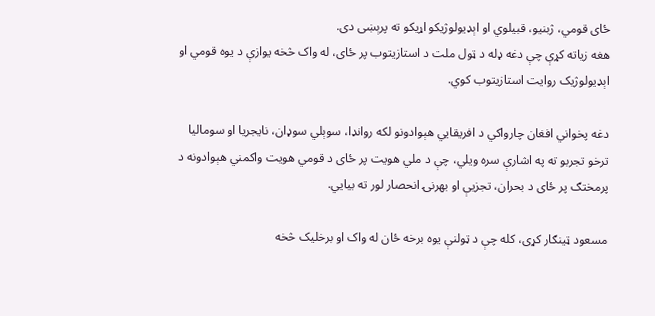ځای قومي، ژبنیو، قبیلوي او اېډیولوژیکو اړیکو ته پرېښی دی.
هغه زیاته کړې چې دغه ډله د ټول ملت د استازیتوب پر ځای، له واک څخه یوازې د یوه قومي او اېډیولوژیک روایت استازیتوب کوي.

دغه پخواني افغان چارواکي د افریقایي هېوادونو لکه روانډا، سوېلي سوډان، نایجریا او سومالیا ترخو تجربو ته په اشارې سره ویلي، چې د ملي هویت پر ځای د قومي هویت واکمني هېوادونه د پرمختګ پر ځای د بحران، تجزیې او بهرنۍ انحصار لور ته بیایي.

مسعود ټینګار کړی، کله چې د ټولنې یوه برخه ځان له واک او برخلیک څخه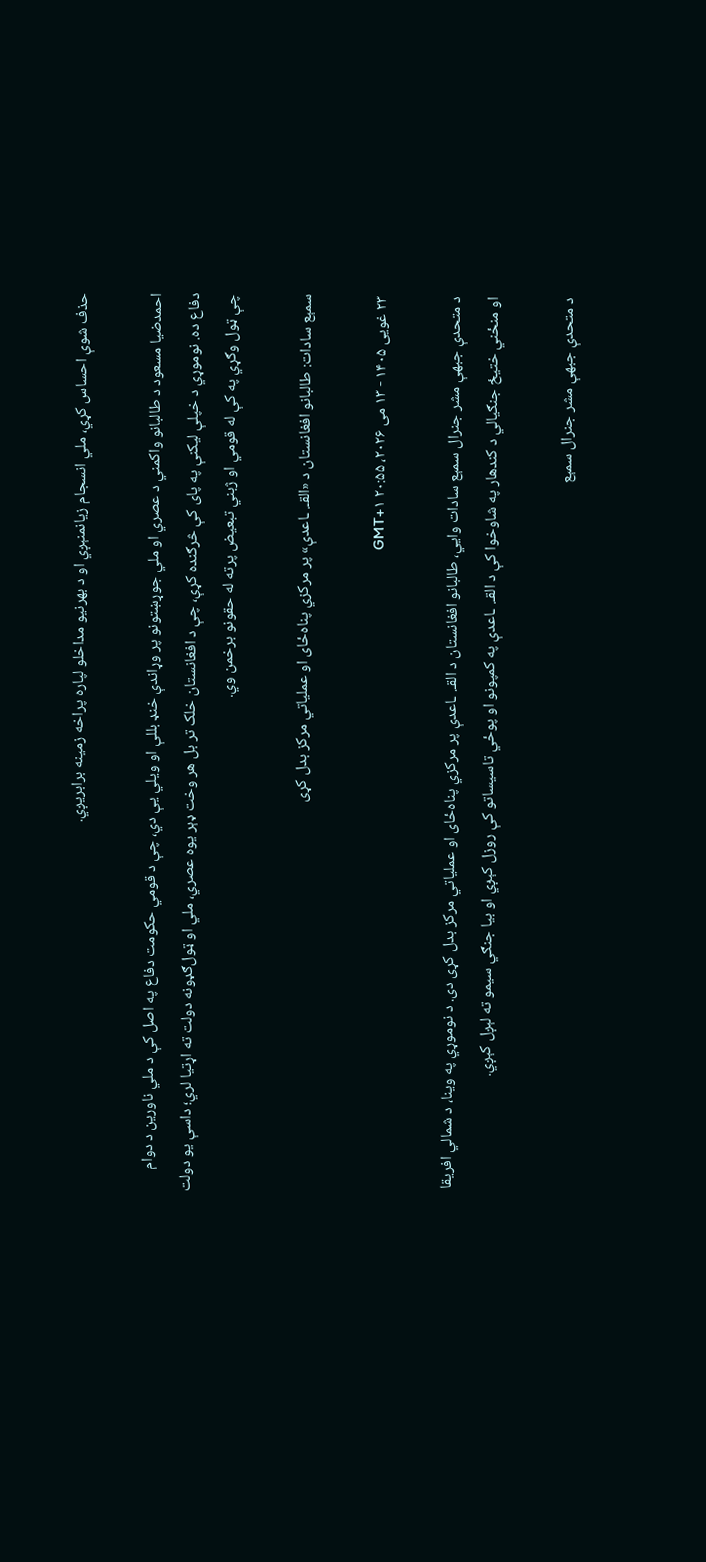حذف شوې احساس کړي، ملي انسجام زیانمنېږي او د بهرنیو مداخلو لپاره پراخه زمینه برابریږي.

احمدضیا مسعود د طالبانو واکمني د عصري او ملي جوړښتونو پر وړاندې خنډ بللې او ویلي یې دي، چې د قومي حکومت دفاع په اصل کې د ملي ناورین د دوام دفاع ده. نوموړي د خپلې لیکنې په پای کې څرګنده کړې، چې د افغانستان خلک تر بل هر وخت ډېر یوه عصري، ملي او ټول‌ګډونه دولت ته اړتیا لري؛ داسې یو دولت چې ټول وګړي په کې له قومي او ژبني تبعیض پرته له حقونو برخمن وي.

سمېع سادات: طالبانو افغانستان د «القـ. ـاعدې» پر مرکزي پناه‌ځای او عملیاتي مرکز بدل کړی

۲۳ غویی ۱۴۰۵ - ۱۳ می ۲۰۲۶، ۲۰:۵۵ GMT+۱

د متحدې جبهې مشر جنرال سمېع سادات وايي، طالبانو افغانستان د القـ. ـاعدې پر مرکزي پنا‌ه‌ځای او عملیاتي مرکز بدل کړی دی. د نوموړي په وینا، د شمالي افریقا او منځني ختیځ جنګیالي د کندهار په شاوخوا کې د القـ. ـاعدې په کمپونو او پوځي تاسیساتو کې روزل کېږي او بیا جنګي سیمو ته لېږل کېږي.

د متحدې جبهې مشر جنرال سمېع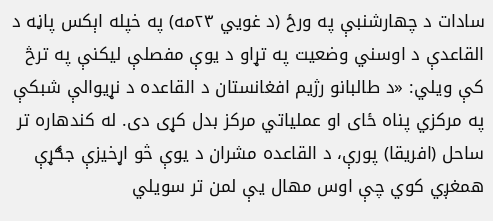سادات د چهارشنبې په ورځ (د غويي ۲۳مه) په خپله اېکس پاڼه د القاعدې د اوسني وضعیت په تړاو د یوې مفصلې لیکنې په ترڅ کې ویلي: «د طالبانو رژیم افغانستان د القاعده د نړیوالې شبکې په مرکزي پناه ځای او عملیاتي مرکز بدل کړی دی. له کندهاره تر ساحل (افریقا) پورې، د القاعده مشران د یوې څو اړخیزې جګړې همغږي کوي چې اوس مهال یې لمن تر سویلي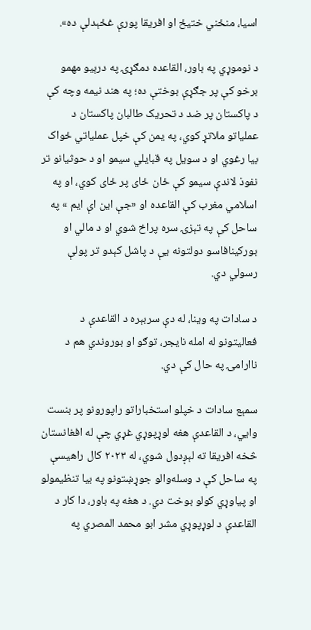اسیا، منځني ختیځ او افریقا پورې غځېدلې ده».

د نوموړي په باور، القاعده دمګړۍ په درېیو مهمو برخو کې پر جګړې بوختې ده؛ په هند نیمه وچه کې د پاکستان پر ضد د تحریک طالبان پاکستان د عملیاتو ملاتړ کوي، په یمن کې خپل عملیاتي ځواک بیا رغوي او د سویل په قبایلي سیمو او د حوثيانو تر نفوذ لاندې سیمو کې ځان ځای پر ځای کوي، او په اسلامي مغرب کې القاعده او «جې این اې ایم » په ساحل کې په تېزۍ سره پراخ شوي او د مالي او بورکینافاسو دولتونه یې د پاشل کېدو تر پولې رسولي دي.

د سادات په وینا، له دې سربېره د القاعدې د فعالیتونو له امله نایجر، توګو او بوروندي هم د ناارامۍ په حال کې دي.

سمېع سادات د خپلو استخباراتو راپورونو پر بنست وايي، د القاعدې هغه لوړپوړي غړي چې له افغانستان څخه افریقا ته لېږدول شوي، له ۲۰۲۳ کال راهیسې په ساحل کې د وسله‌والو جوړښتونو په بیا تنظیمولو او پیاوړي کولو بوخت دي. د هغه په باور، دا کار د القاعدې د لوړپوړي مشر ابو محمد المصري په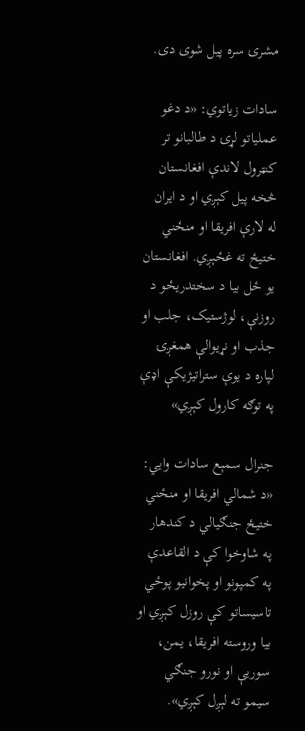مشرۍ سره پیل شوی دی.

سادات زیاتوي: «د دغو عملیاتو لړۍ د طالبانو تر کنټرول لاندې افغانستان څخه پیل کېږي او د ایران له لارې افریقا او منځني ختیځ ته غځېږي. افغانستان یو ځل بیا د سختدریځو د روزنې، لوژستیک، جلب او جذب او نړیوالې همغږۍ لپاره د یوې ستراتیژیکې اډې په توګه کارول کېږي»

جنرال سمېع سادات وايي: «د شمالي افریقا او منځني ختیځ جنګیالي د کندهار په شاوخوا کې د القاعدې په کمپونو او پخوانیو پوځي تاسیساتو کې روزل کېږي او بیا وروسته افریقا، یمن، سوریې او نورو جنګي سیمو ته لېږل کېږي».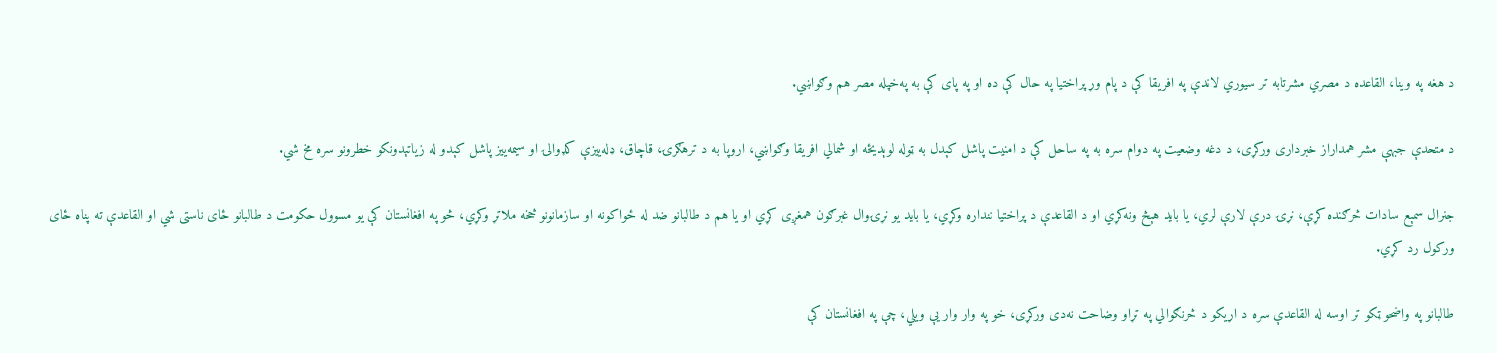د هغه په وینا، القاعده د مصري مشرتابه تر سیوري لاندې په افریقا کې د پام وړ پراختیا په حال کې ده او په پای کې به په‌خپله مصر هم وګواښي.

د متحدې جبهې مشر همداراز خبرداری ورکړی، د دغه وضعیت په دوام سره به په ساحل کې د امنیت پاشل کېدل به ټوله لوېدیځه او شمالي افریقا وګواښي، اروپا به د ترهګرۍ، قاچاق، ډله‌ییزې کډوالۍ او سیمه‌ییز پاشل کېدو له زیاتېدونکو خطرونو سره مخ شي.

جنرال سمېع‌ سادات څرګنده کړې، نړۍ درې لارې لري، یا باید هېڅ ونه‌کړي او د القاعدې د پراختیا ننداره وکړي، یا باید یو نړۍوال غبرګون همغږی کړي او یا هم د طالبانو ضد له ځواکونه او سازمانونو څخه ملاتړ وکړي، څو په افغانستان کې یو مسوول حکومت د طالبانو ځای ناستی شي او القاعدې ته پناه ځای ورکول رد کړي.

طالبانو په واضحو ټکو تر اوسه له القاعدې سره د اړیکو د څرنګوالي په تړاو وضاحت نه‌دی ورکړی، خو په وار وار یې ویلي، چې په افغانستان کې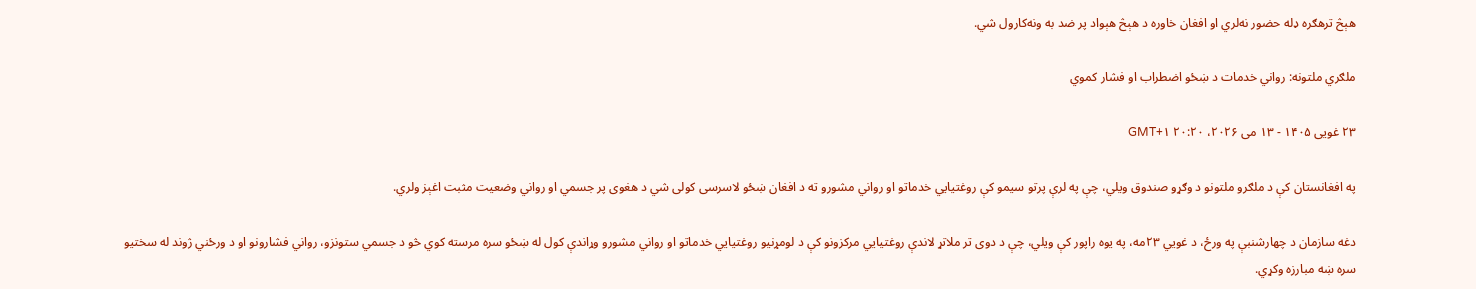هېڅ ترهګره ډله حضور نه‌لري او افغان خاوره د هېڅ هېواد پر ضد به ونه‌کارول شي.

ملګري ملتونه: رواني خدمات د ښځو اضطراب او فشار کموي

۲۳ غویی ۱۴۰۵ - ۱۳ می ۲۰۲۶، ۲۰:۲۰ GMT+۱

په افغانستان کې د ملګرو ملتونو د وګړو صندوق ویلي، چې په لرې پرتو سیمو کې روغتیايي خدماتو او رواني مشورو ته د افغان ښځو لاسرسی کولی شي د هغوی پر جسمي او رواني وضعیت مثبت اغېز ولري.

دغه سازمان د چهارشنبې په ورځ، د غويي ۲۳مه، په یوه راپور کې ویلي، چې د دوی تر ملاتړ لاندې روغتیايي مرکزونو کې د لومړنیو روغتیايي خدماتو او رواني مشورو وړاندې کول له ښځو سره مرسته کوي څو د جسمي ستونزو، رواني فشارونو او د ورځني ژوند له سختیو سره ښه مبارزه وکړي.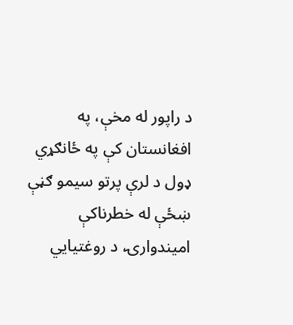د راپور له مخې، په افغانستان کې په ځانګړي ډول د لرې پرتو سیمو ګڼې ښځې له خطرناکې امیندوارۍ، د روغتیايي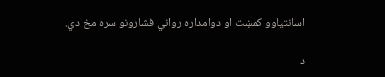اسانتیاوو کمښت او دوامداره رواني فشارونو سره مخ دي.

د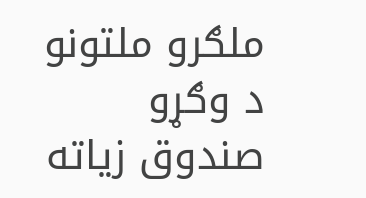ملګرو ملتونو د وګړو صندوق زیاته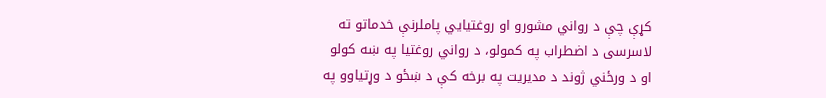کړې چې د رواني مشورو او روغتیايي پاملرنې خدماتو ته لاسرسی د اضطراب په کمولو، د رواني روغتیا په ښه کولو او د ورځني ژوند د مدیریت په برخه کې د ښځو د وړتیاوو په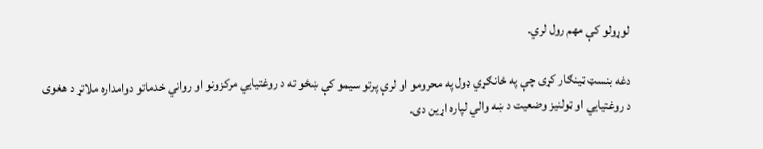لوړولو کې مهم رول لري.

دغه بنسټ ټینګار کړی چې په ځانګړي ډول په محرومو او لرې پرتو سیمو کې ښځو ته د روغتیايي مرکزونو او رواني خدماتو دوامداره ملاتړ د هغوی د روغتیايي او ټولنیز وضعیت د ښه والي لپاره اړین دی.